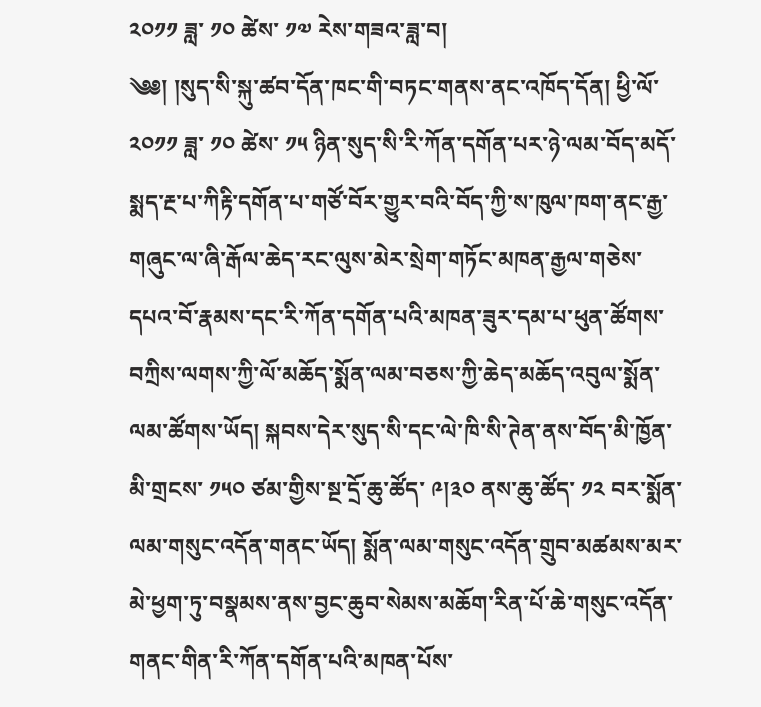༢༠༡༡ ཟླ་ ༡༠ ཚེས་ ༡༧ རེས་གཟའ་ཟླ་བ།
༄༅། །སུད་སི་སྐུ་ཚབ་དོན་ཁང་གི་བཏང་གནས་ནང་འཁོད་དོན། ཕྱི་ལོ་ ༢༠༡༡ ཟླ་ ༡༠ ཚེས་ ༡༥ ཉིན་སུད་སི་རི་ཀོན་དགོན་པར་ཉེ་ལམ་བོད་མདོ་སྨད་རྔ་པ་ཀིརྟི་དགོན་པ་གཙོ་བོར་གྱུར་བའི་བོད་ཀྱི་ས་ཁུལ་ཁག་ནང་རྒྱ་གཞུང་ལ་ཞི་རྒོལ་ཆེད་རང་ལུས་མེར་སྲེག་གཏོང་མཁན་རྒྱལ་གཅེས་དཔའ་བོ་རྣམས་དང་རི་ཀོན་དགོན་པའི་མཁན་ཟུར་དམ་པ་ཕུན་ཚོགས་བཀྲིས་ལགས་ཀྱི་ལོ་མཆོད་སྨོན་ལམ་བཅས་ཀྱི་ཆེད་མཆོད་འབུལ་སྨོན་ལམ་ཚོགས་ཡོད། སྐབས་དེར་སུད་སི་དང་ལེ་ཁི་སི་ཊེན་ནས་བོད་མི་ཁྱོན་མི་གྲངས་ ༡༥༠ ཙམ་གྱིས་སྔ་དྲོ་ཆུ་ཚོད་ ༩།༣༠ ནས་ཆུ་ཚོད་ ༡༢ བར་སྨོན་ལམ་གསུང་འདོན་གནང་ཡོད། སྨོན་ལམ་གསུང་འདོན་གྲུབ་མཚམས་མར་མེ་ཕྱག་ཏུ་བསྣམས་ནས་བྱང་ཆུབ་སེམས་མཆོག་རིན་པོ་ཆེ་གསུང་འདོན་གནང་གིན་རི་ཀོན་དགོན་པའི་མཁན་པོས་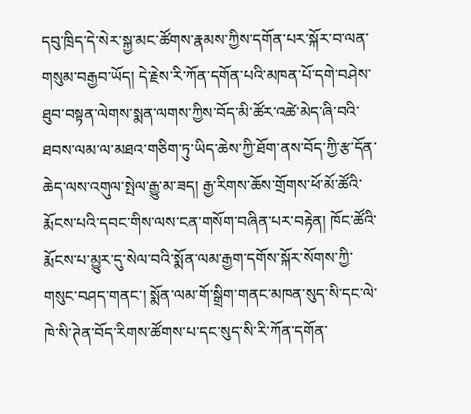དབུ་ཁྲིད་དེ་སེར་སྐྱ་མང་ཚོགས་རྣམས་ཀྱིས་དགོན་པར་སྐོར་བ་ལན་གསུམ་བརྒྱབ་ཡོད། དེ་རྗེས་རི་ཀོན་དགོན་པའི་མཁན་པོ་དགེ་བཤེས་ཐུབ་བསྟན་ལེགས་སྨན་ལགས་ཀྱིས་བོད་མི་ཚོར་འཚེ་མེད་ཞི་བའི་ཐབས་ལམ་ལ་མཐའ་གཅིག་ཏུ་ཡིད་ཆེས་ཀྱི་ཐོག་ནས་བོད་ཀྱི་རྩ་དོན་ཆེད་ལས་འགུལ་སྤེལ་རྒྱུ་མ་ཟད། རྒྱ་རིགས་ཆོས་གྲོགས་ཕོ་མོ་ཚོའི་རྨོངས་པའི་དབང་གིས་ལས་ངན་གསོག་བཞིན་པར་བརྟེན། ཁོང་ཚོའི་རྨོངས་པ་མྱུར་དུ་སེལ་བའི་སྨོན་ལམ་རྒྱག་དགོས་སྐོར་སོགས་ཀྱི་གསུང་བཤད་གནང་། སྨོན་ལམ་གོ་སྒྲིག་གནང་མཁན་སུད་སི་དང་ལེ་ཁེ་སི་ཊེན་བོད་རིགས་ཚོགས་པ་དང་སུད་སི་རི་ཀོན་དགོན་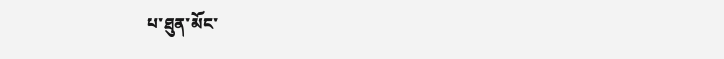པ་ཐུན་མོང་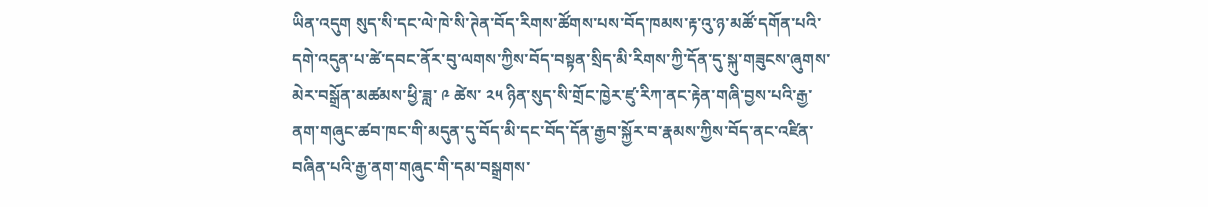ཡིན་འདུག སུད་སི་དང་ལེ་ཁེ་སི་ཊེན་བོད་རིགས་ཚོགས་པས་བོད་ཁམས་རྟ་འུ་ཉ་མཚོ་དགོན་པའི་དགེ་འདུན་པ་ཚེ་དབང་ནོར་བུ་ལགས་ཀྱིས་བོད་བསྟན་སྲིད་མི་རིགས་ཀྱི་དོན་དུ་སྐུ་གཟུངས་ཞུགས་མེར་བསྒྲོན་མཚམས་ཕྱི་ཟླ་ ༩ ཚེས་ ༢༥ ཉིན་སུད་སི་གྲོང་ཁྱེར་ཛུ་རིཀ་ནང་རྟེན་གཞི་བྱས་པའི་རྒྱ་ནག་གཞུང་ཚབ་ཁང་གི་མདུན་དུ་བོད་མི་དང་བོད་དོན་རྒྱབ་སྐྱོར་བ་རྣམས་ཀྱིས་བོད་ནང་འཛིན་བཞིན་པའི་རྒྱ་ནག་གཞུང་གི་དམ་བསྒྲགས་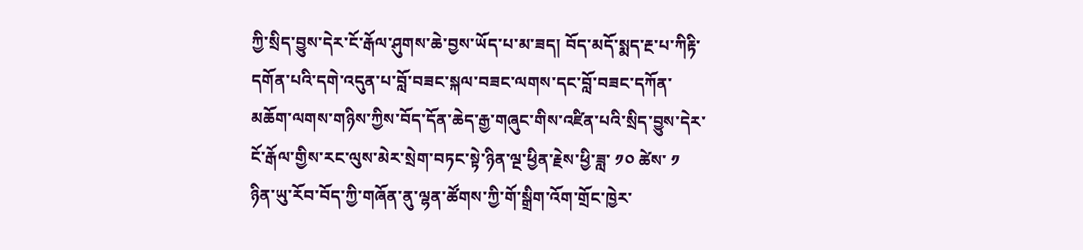ཀྱི་སྲིད་བྱུས་དེར་ངོ་རྒོལ་ཤུགས་ཆེ་བྱས་ཡོད་པ་མ་ཟད། བོད་མདོ་སྨད་རྔ་པ་ཀིརྟི་དགོན་པའི་དགེ་འདུན་པ་བློ་བཟང་སྐལ་བཟང་ལགས་དང་བློ་བཟང་དཀོན་མཆོག་ལགས་གཉིས་ཀྱིས་བོད་དོན་ཆེད་རྒྱ་གཞུང་གིས་འཛིན་པའི་སྲིད་བྱུས་དེར་ངོ་རྒོལ་གྱིས་རང་ལུས་མེར་སྲེག་བཏང་སྟེ་ཉིན་ལྔ་ཕྱིན་རྗེས་ཕྱི་ཟླ་ ༡༠ ཚེས་ ༡ ཉིན་ཡུ་རོབ་བོད་ཀྱི་གཞོན་ནུ་ལྷན་ཚོགས་ཀྱི་གོ་སྒྲིག་འོག་གྲོང་ཁྱེར་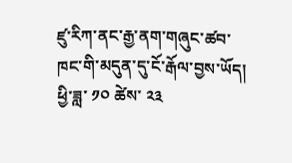ཛུ་རིཀ་ནང་རྒྱ་ནག་གཞུང་ཚབ་ཁང་གི་མདུན་དུ་ངོ་རྒོལ་བྱས་ཡོད། ཕྱི་ཟླ་ ༡༠ ཚེས་ ༢༣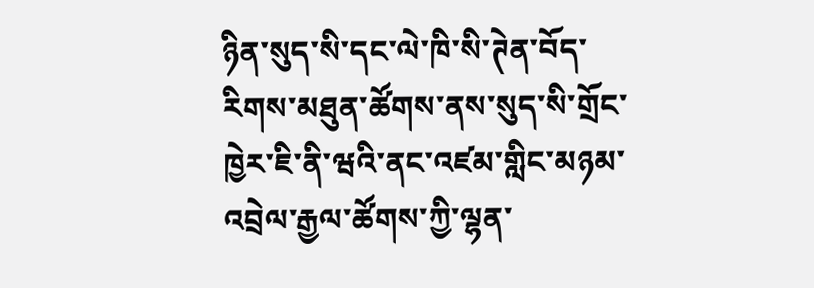ཉིན་སུད་སི་དང་ལེ་ཁི་སི་ཊེན་བོད་རིགས་མཐུན་ཚོགས་ནས་སུད་སི་གྲོང་ཁྱེར་ཇི་ནི་ཝའི་ནང་འཛམ་གླིང་མཉམ་འབྲེལ་རྒྱལ་ཚོགས་ཀྱི་ལྷན་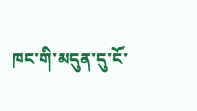ཁང་གི་མདུན་དུ་ངོ་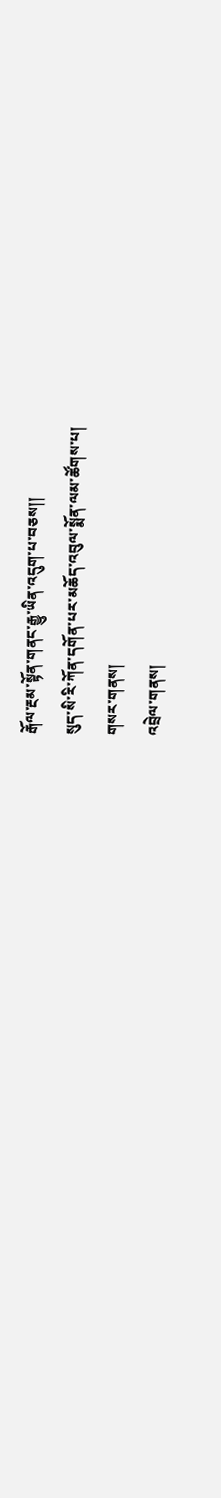རྒོལ་རྔམ་སྟོན་གནང་རྒྱུ་ཡིན་འདུག་པ་བཅས།།
སུད་སི་རི་ཀོན་དགོན་པར་མཆོད་འབུལ་སྨོན་ལམ་ཚོགས་པ།
གསར་གནས།
འབྲེལ་གནས།